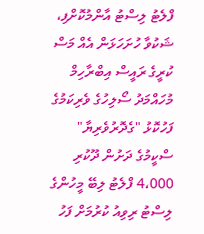ފްލެޓު ލިސްޓު އާންމުކޮށްފި، ޝަކުވާ ހުށަހަޅަން އެއް މަސް
ކުރީގެ ރައީސް އިބްރާހިމް މުހައްމަދު ސޯލިހުގެ ވެރިކަމުގެ ފަހުކޮޅު "ގެދޮރުވެރިޔާ" ސްކީމުގެ ދަށުން ދޫކުރި 4،000 ފްލެޓު ލިބޭ މީހުންގެ ލިސްޓު ރިވިއު ކުރުމަށް ފަހު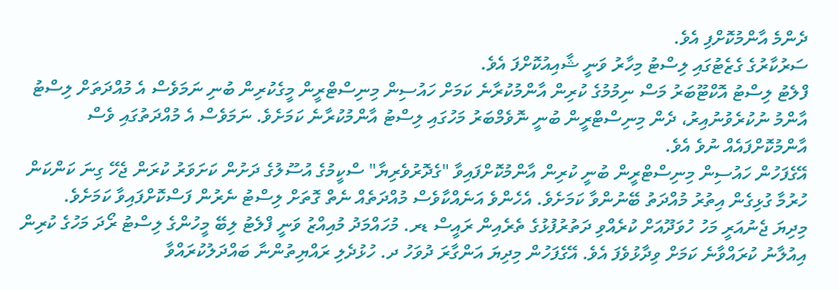ދެންމެ އާންމުކޮށްފި އެވެ.
ސަރުކާރުގެ ގެޒެޓުގައި ލިސްޓު މިހާރު ވަނީ ޝާއިއުކޮށްފަ އެވެ.
ފްލެޓު ލިސްޓު އޮކްޓޫބަރު މަސް ނިމުމުގެ ކުރިން އާންމުކުރާނެ ކަމަށް ހައުސިން މިނިސްޓްރީން މީގެކުރިން ބުނި ނަމަވެސް އެ މުއްދަތަށް ލިސްޓު އާންމު ނުކުރެވުނުއިރު، ދެން މިނިސްޓްރީން ބުނީ ނޮވެމްބަރު މަހުގައި ލިސްޓު އާންމުކުރާނެ ކަމަށެވެ. ނަމަވެސް އެ މުއްދަތުގައި ވެސް އާންމުކޮށްފައެއް ނުވެ އެވެ.
އޭގެފަހުން ހައުސިން މިނިސްޓްރީން ބުނީ ކުރިން އާންމުކޮށްފައިވާ "ގެދޮރުވެރިޔާ" ސްކީމުގެ އުސޫލުގެ ދަށުން ކަށަވަރު ކުރަން ޖެހޭ ގިނަ ކަންކަން ހުރުމާ ގުޅިގެން އިތުރު މުއްދަތު ބޭނުންވާ ކަމަށެވެ. އެހެންވެ އަނެއްކާވެސް މުއްދަތެއް ނެތް ގޮތަށް ލިސްޓު ނެރުން ފަސްކޮށްފައިވާ ކަމަށެވެ.
މިދިޔަ ޖެނުއަރީ މަހު ހުވަދޫއަށް ކުރެއްވި ދަތުރުފުޅުގެ ތެރެއިން ރައީސް ޑރ. މުހައްމަދު މުއިއްޒު ވަނީ ފްލެޓު ލިބޭ މީހުންގެ ލިސްޓު ރޯދަ މަހުގެ ކުރިން އިއުލާނު ކުރައްވާނެ ކަމަށް ވިދާޅުވެފަ އެވެ. އޭގެފަހުން މިދިޔަ އަންގާރަ ދުވަހު ދ. ހުޅުދެލި ރައްޔިތުންނާ ބައްދަލުކުރައްވާ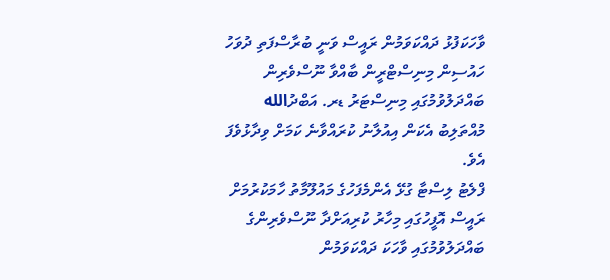ވާހަކަފުޅު ދައްކަވަމުން ރައީސް ވަނީ ބުރާސްފަތި ދުވަހު ހައުސިން މިނިސްޓްރީން ބާއްވާ ނޫސްވެރިން ބައްދަލުވުމުގައި މިނިސްޓަރު ޑރ. އަބްދުالله މުއްތަލިބު އެކަން އިއުލާނު ކުރައްވާނެ ކަމަށް ވިދާޅުވެފަ އެވެ.
ފްލެޓު ލިސްޓާ ގުޅޭ އެންމެފަހުގެ މައުލޫމާތު ހާމަކުރުމަށް ރައީސް އޮފީހުގައި މިހާރު ކުރިއަށްދާ ނޫސްވެރިންގެ ބައްދަލުވުމުގައި ވާހަކަ ދައްކަވަމުން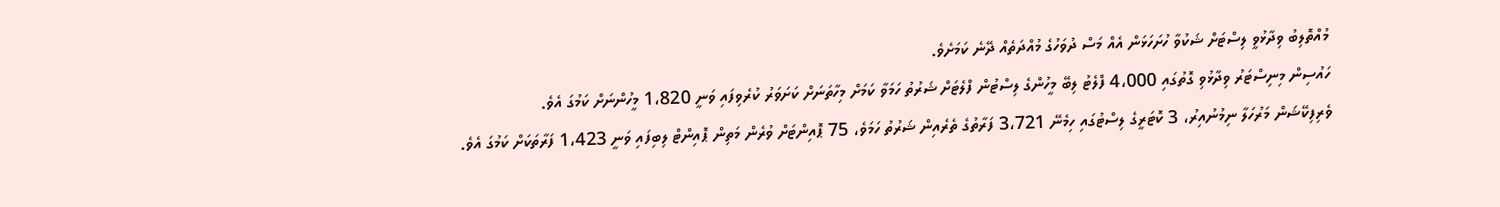މުއްތޮލިބު ވިދާޅުވީ ލިސްޓަށް ޝަކުވާ ހުށަހަޅަން އެއް މަސް ދުވަހުގެ މުއްދަތެއް ދޭނެ ކަމަށެވެ.
ހައުސިން މިނިސްޓަރު ވިދާޅުވި ގޮތުގައި 4،000 ފްލެޓު ލިބޭ މީހުންގެ ލިސްޓުން ފްލެޓަށް ޝަރުތު ހަމަވާ ކަމަށް މިހާތަނަށް ކަށަވަރު ކުރެވިފައި ވަނީ 1،820 މީހުންނަށް ކަމުގަ އެވެ.
ވެރިފިކޭޝަން މަރުހަލާ ނިމުނުއިރު، 3 ކޮޓަރީގެ ލިސްޓުގައި ހިމެނޭ 3،721 ފަރާތުގެ ތެރެއިން ޝަރުތު ހަމަވެ، 75 ޕޮއިންޓަށް ވުރެން މަތިން ޕޮއިންޓް ލިބިފައި ވަނީ 1،423 ފަރާތަކަށް ކަމުގަ އެވެ.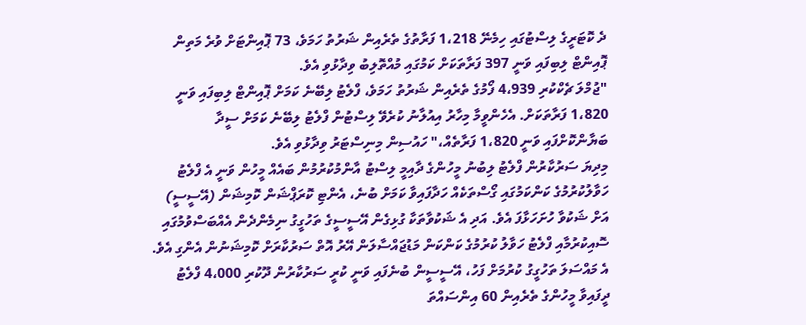ދެ ކޮޓަރީގެ ލިސްޓުގައި ހިމެނޭ 1،218 ފަރާތުގެ ތެރެއިން ޝަރުތު ހަމަވެ، 73 ޕޮއިންޓަށް ވުރެ މަތިން ޕޮއިންޓް ލިބިފައި ވަނީ 397 ފަރާތަކަށް ކަމުގައި މުއްތޮލިބު ވިދާޅުވި އެވެ.
"ޖުމްލަ ޗެކްކުރި 4،939 ފޯމުގެ ތެރެއިން ޝަރުތު ހަމަވެ، ފްލެޓު ލިބޭނެ ކަމަށް ޕޮއިންޓް ލިބިފައި ވަނީ 1،820 ފަރާތަކަށް. އެހެންވީމާ މިހާރު އިއުލާނު ކުރެވޭ ލިސްޓުން ފްލެޓު ލިބޭނެ ކަމަށް ސީދާ ބަޔާންކޮށްފައި ވަނީ 1،820 ފަރާތެއް،" ހައުސިން މިނިސްޓަރު ވިދާޅުވި އެވެ.
މިދިޔަ ސަރުކާރުން ފްލެޓު ލިބުނު މީހުންގެ ދާއިމީ ލިސްޓު އާންމުކުރުމުން ބައެއް މީހުން ވަނީ އެ ފްލެޓު ހަވާލުކުރުމުގެ ކަންކަމުގައި ގޯސްތަކެއް ހަދާފައިވާ ކަމަށް ބުނެ، އެންޓި ކޮރަޕްޝަން ކޮމިޝަން (އޭސީސީ) އަށް ޝަކުވާ ހުށަހަޅާފަ އެވެ. އަދި އެ ޝަކުވާތަކާ ގުޅިގެން އޭސީސީގެ ތަހުގީގު ނިމެންދެން އެއްބަސްވުމުގައި ސޮއިކުރުމާއި ފްލެޓު ހަވާލު ކުރުމުގެ ކަންކަން މަޑުޖައްސާލަން އޭރު އޮތް ސަރުކާރަށް ކޮމިޝަނުން އެންގި އެވެ.
އެ މައްސަލަ ތަހުގީގު ކުރުމަށް ފަހު، އޭސީސީން ބުނެފައި ވަނީ ކުރީ ސަރުކާރުން ދޫކުރި 4،000 ފްލެޓު ދީފައިވާ މީހުންގެ ތެރެއިން 60 އިންސައްތަ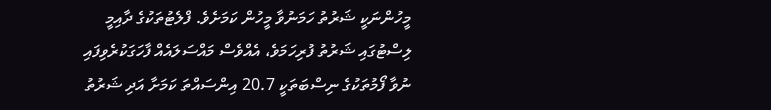މީހުންނަކީ ޝަރުތު ހަމަނުވާ މީހުން ކަމަށެވެ. ފްލެޓުތަކުގެ ދާއިމީ ލިސްޓުގައި ޝަރުތު ފުރިހަމަވެ، އެއްވެސް މައްސަލައެއް ފާހަގަކުރެވިފައި ނުވާ ފޯމުތަކުގެ ނިސްބަތަކީ 20.7 އިންސައްތަ ކަމަށާ އަދި ޝަރުތު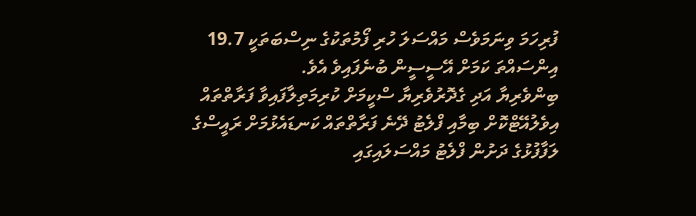ފުރިހަމަ ވިނަމަވެސް މައްސަލަ ހުރި ފޯމުތަކުގެ ނިސްބަތަކީ 19.7 އިންސައްތަ ކަމަށް އޭސީސީން ބުނެފައިވެ އެވެ.
ބިންވެރިޔާ އަދި ގެދޮރުވެރިޔާ ސްކީމަށް ކުރިމަތިލާފައިވާ ފަރާތްތައް އިވެލުއޭޓްކޮށް ބިމާއި ފްލެޓު ދޭނެ ފަރާތްތައް ކަނޑައެޅުމަށް ރައީސްގެ ލަފާފުޅުގެ ދަށުން ފްލެޓު މައްސަލައިގައި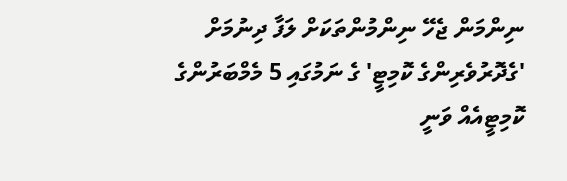ނިންމަން ޖެހޭ ނިންމުންތަކަށް ލަފާ ދިނުމަށް 'ގެދޮރުވެރިންގެ ކޮމިޓީ' ގެ ނަމުގައި 5 މެމްބަރުންގެ ކޮމިޓީއެއް ވަނީ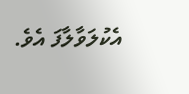އެކުލަވާލާފަ އެވެ.